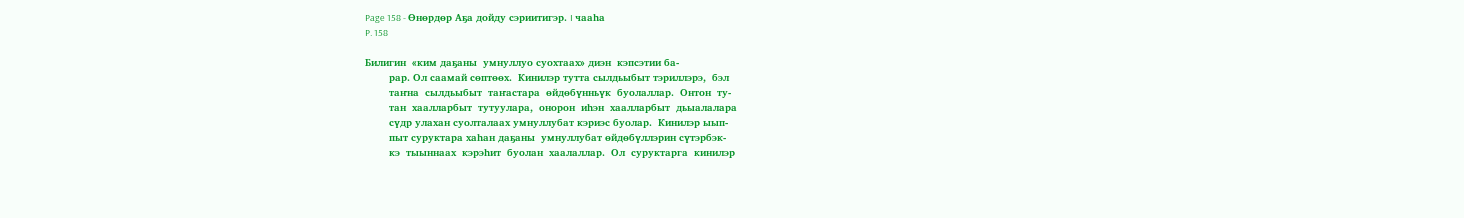Page 158 - Өнөрдөр Аҕа дойду сэриитигэр. I чааһа
P. 158

Билигин  «ким даҕаны  умнуллуо суохтаах» диэн  кэпсэтии ба-
        рар. Ол саамай сөптөөх.  Кинилэр тутта сылдьыбыт тэриллэрэ,  бэл
        таҥна  сылдьыбыт  таҥастара  өйдөбүнньүк  буолаллар.  Онтон  ту-
        тан  хаалларбыт  тутуулара,  онорон  иһэн  хаалларбыт  дьыалалара
        сүдр улахан суолталаах умнуллубат кэриэс буолар.  Кинилэр ыып-
        пыт суруктара хаһан даҕаны  умнуллубат өйдөбүллэрин сүтэрбэк-
        кэ  тыыннаах  кэрэһит  буолан  хаалаллар.  Ол  суруктарга  кинилэр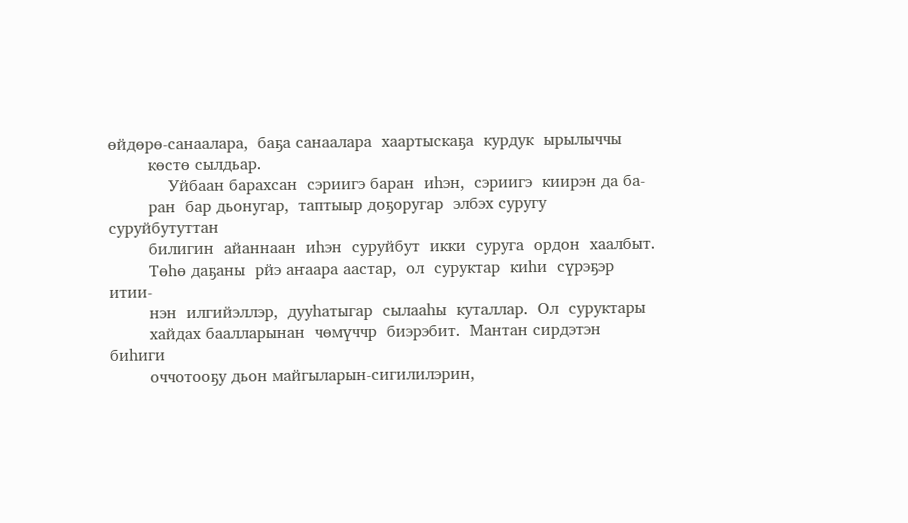өйдөрө-санаалара,  баҕа санаалара  хаартыскаҕа  курдук  ырылыччы
        көстө сылдьар.
            Уйбаан барахсан  сэриигэ баран  иһэн,  сэриигэ  киирэн да ба-
        ран  бар дьонугар,  таптыыр доҕоругар  элбэх суругу  суруйбутуттан
        билигин  айаннаан  иһэн  суруйбут  икки  суруга  ордон  хаалбыт.
        Төһө даҕаны  рйэ аҥаара аастар,  ол  суруктар  киһи  сүрэҕэр  итии-
        нэн  илгийэллэр,  дууһатыгар  сылааһы  куталлар.  Ол  суруктары
        хайдах баалларынан  чөмүччр  биэрэбит.  Мантан сирдэтэн  биһиги
        оччотооҕу дьон майгыларын-сигилилэрин,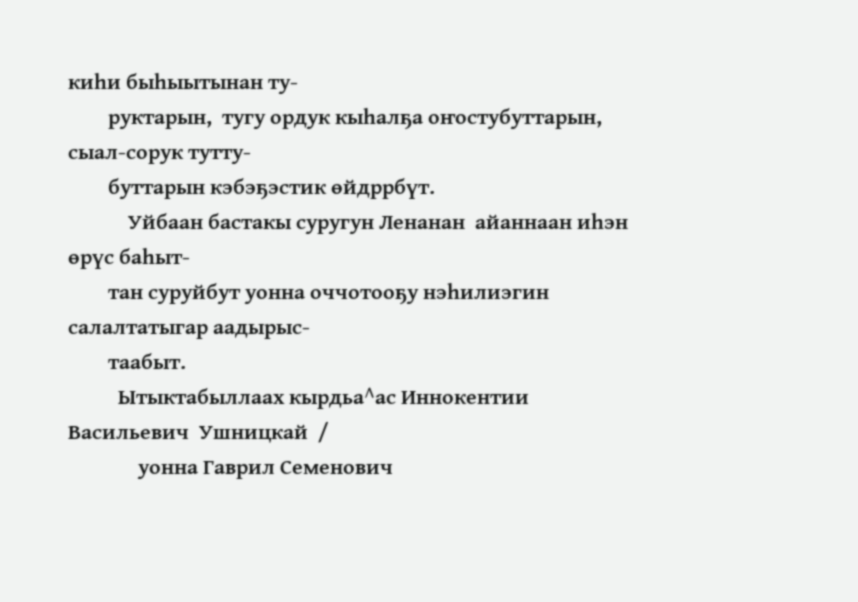киһи быһыытынан ту-
        руктарын,  тугу ордук кыһалҕа оҥостубуттарын,  сыал-сорук тутту-
        буттарын кэбэҕэстик өйдррбүт.
            Уйбаан бастакы суругун Ленанан  айаннаан иһэн өрүс баһыт-
        тан суруйбут уонна оччотооҕу нэһилиэгин салалтатыгар аадырыс-
        таабыт.
          Ытыктабыллаах кырдьа^ас Иннокентии Васильевич  Ушницкай  /
              уонна Гаврил Семенович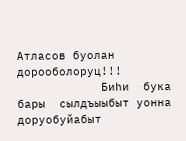Атласов буолан дорооболоруц!!!
            Биһи  бука  бары  сылдъыыбыт уонна доруобуйабыт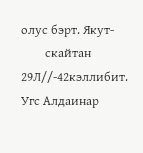олус бэрт. Якут-
        скайтан 29Л//-42кэллибит.  Угс Алдаинар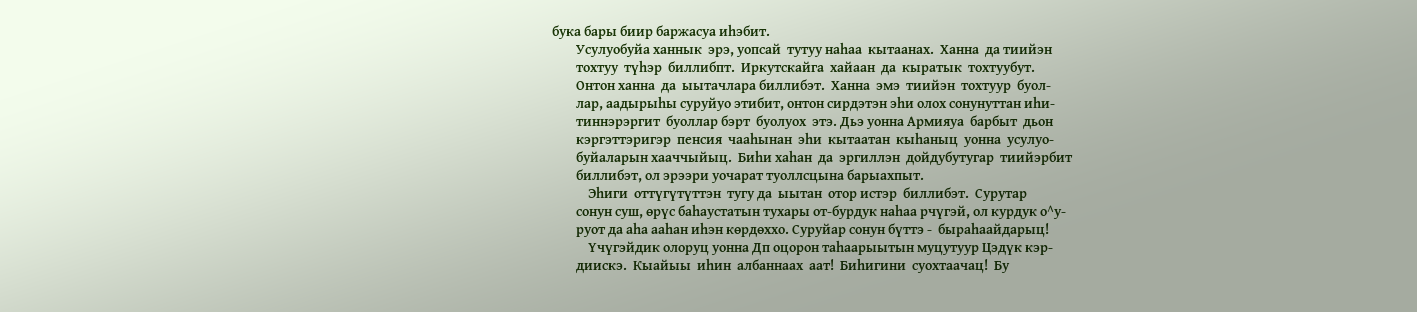бука бары биир баржасуа иһэбит.
        Усулуобуйа ханнык  эрэ, уопсай  тутуу наһаа  кытаанах.  Ханна  да тиийэн
        тохтуу  түһэр  биллибпт.  Иркутскайга  хайаан  да  кыратык  тохтуубут.
        Онтон ханна  да  ыытачлара биллибэт.  Ханна  эмэ  тиийэн  тохтуур  буол-
        лар, аадырыһы суруйуо этибит, онтон сирдэтэн эһи олох сонунуттан иһи-
        тиннэрэргит  буоллар бэрт  буолуох  этэ. Дьэ уонна Армияуа  барбыт  дьон
        кэргэттэригэр  пенсия  чааһынан  эһи  кытаатан  кыһаныц  уонна  усулуо-
        буйаларын хааччыйыц.  Биһи хаһан  да  эргиллэн  дойдубутугар  тиийэрбит
        биллибэт, ол эрээри уочарат туоллсцына барыахпыт.
            Эһиги  оттүгүтүттэн  тугу да  ыытан  отор истэр  биллибэт.  Сурутар
        сонун суш, өрүс баһаустатын тухары от-бурдук наһаа рчүгэй, ол курдук о^у-
        руот да аһа ааһан иһэн көрдөххо. Суруйар сонун бүттэ -  быраһаайдарыц!
            Үчүгэйдик олоруц уонна Дп оцорон таһаарыытын муцутуур Цэдүк кэр-
        диискэ.  Кыайыы  иһин  албаннаах  аат!  Биһигини  суохтаачац!  Бу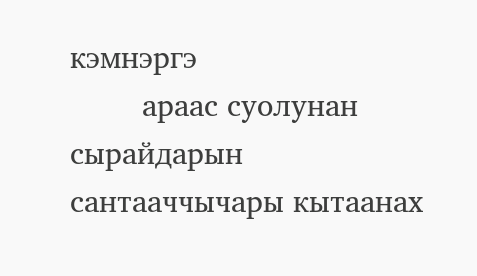кэмнэргэ
        араас суолунан сырайдарын сантааччычары кытаанах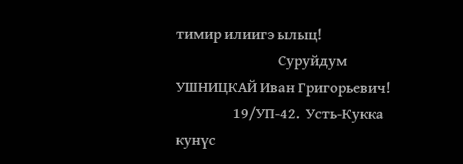тимир илиигэ ылыц!
                                  Суруйдум  УШНИЦКАЙ Иван Григорьевич!
                   19/УП-42.  Усть-Кукка кунүс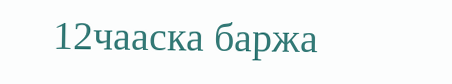12чааска баржа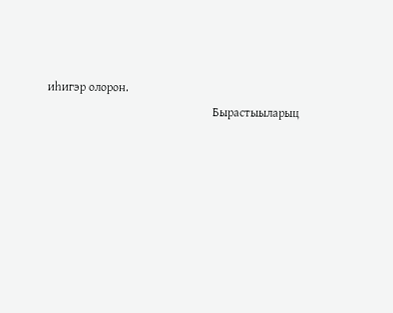иһигэр олорон.
                                                       Бырастыыларыц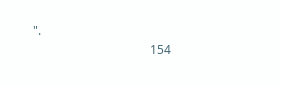".
                                       154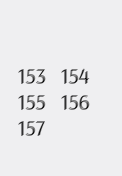153   154   155   156   157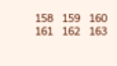158   159   160   161   162   163